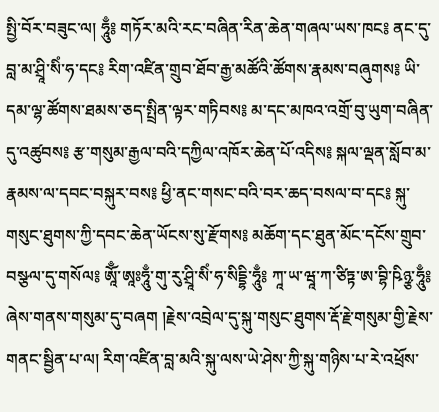སྤྱི་བོར་བཟུང་ལ། ཧཱུྃ༔ གཏོར་མའི་རང་བཞིན་རིན་ཆེན་གཞལ་ཡས་ཁང༔ ནང་དུ་བླ་མ་ཤྲཱི་སིཾ་ཧ་དང༔ རིག་འཛིན་གྲུབ་ཐོབ་རྒྱ་མཚོའི་ཚོགས་རྣམས་བཞུགས༔ ཡི་དམ་ལྷ་ཚོགས་ཐམས་ཅད་སྤྲིན་ལྟར་གཏིབས༔ མ་དང་མཁའ་འགྲོ་བུ་ཡུག་བཞིན་དུ་འཚུབས༔ རྩ་གསུམ་རྒྱལ་བའི་དཀྱིལ་འཁོར་ཆེན་པོ་འདིས༔ སྐལ་ལྡན་སློབ་མ་རྣམས་ལ་དབང་བསྐུར་བས༔ ཕྱི་ནང་གསང་བའི་བར་ཆད་བསལ་བ་དང༔ སྐུ་གསུང་ཐུགས་ཀྱི་དབང་ཆེན་ཡོངས་སུ་རྫོགས༔ མཆོག་དང་ཐུན་མོང་དངོས་གྲུབ་བསྩལ་དུ་གསོལ༔ ཨཱོྃ་ཨཱཿཧཱུྃ་གུ་རུ་ཤྲཱི་སིཾ་ཧ་སིདྡྷི་ཧཱུྃ༔ ཀཱ་ཡ་ཝཱ་ཀ་ཙིཏྟ་ཨ་བྷི་ཥིཉྩ་ཧཱུྃ༔ ཞེས་གནས་གསུམ་དུ་བཞག །རྗེས་འབྲེལ་དུ་སྐུ་གསུང་ཐུགས་རྡོ་རྗེ་གསུམ་གྱི་རྗེས་གནང་སྦྱིན་པ་ལ། རིག་འཛིན་བླ་མའི་སྐུ་ལས་ཡེ་ཤེས་ཀྱི་སྐུ་གཉིས་པ་རེ་འཕྲོས་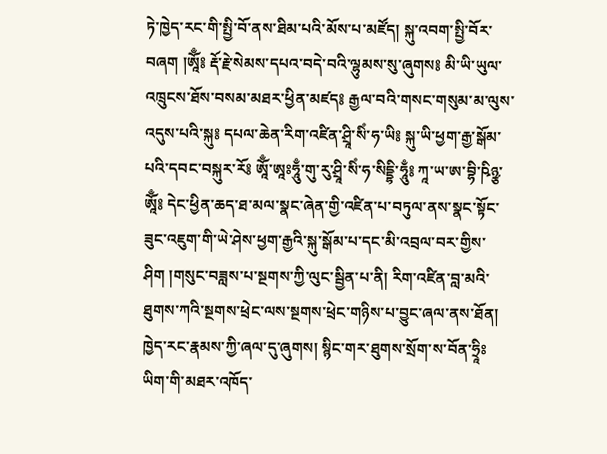ཏེ་ཁྱེད་རང་གི་སྤྱི་བོ་ནས་ཐིམ་པའི་མོས་པ་མཛོད། སྐུ་འབག་སྤྱི་བོར་བཞག །ཨཱོྃ༔ རྡོ་རྗེ་སེམས་དཔའ་བདེ་བའི་ལྷུམས་སུ་ཞུགས༔ མི་ཡི་ཡུལ་འཁྲུངས་ཐོས་བསམ་མཐར་ཕྱིན་མཛད༔ རྒྱལ་བའི་གསང་གསུམ་མ་ལུས་འདུས་པའི་སྐུ༔ དཔལ་ཆེན་རིག་འཛིན་ཤྲཱི་སིཾ་ཧ་ཡི༔ སྐུ་ཡི་ཕྱག་རྒྱ་སྒོམ་པའི་དབང་བསྐུར་རོ༔ ཨཱོྃ་ཨཱཿཧཱུྃ་གུ་རུ་ཤྲཱི་སིཾ་ཧ་སིདྡྷི་ཧཱུྃ༔ ཀཱ་ཡ་ཨ་བྷི་ཥིཉྩ་ཨཱོྃ༔ དེང་ཕྱིན་ཆད་ཐ་མལ་སྣང་ཞེན་གྱི་འཛིན་པ་བཏུལ་ནས་སྣང་སྟོང་ཟུང་འཇུག་གི་ཡེ་ཤེས་ཕྱག་རྒྱའི་སྐུ་སྒོམ་པ་དང་མི་འབྲལ་བར་གྱིས་ཤིག །གསུང་བཟླས་པ་སྔགས་ཀྱི་ལུང་སྦྱིན་པ་ནི། རིག་འཛིན་བླ་མའི་ཐུགས་ཀའི་སྔགས་ཕྲེང་ལས་སྔགས་ཕྲེང་གཉིས་པ་བྱུང་ཞལ་ནས་ཐོན། ཁྱེད་རང་རྣམས་ཀྱི་ཞལ་དུ་ཞུགས། སྙིང་གར་ཐུགས་སྲོག་ས་བོན་ཧྲཱིཿཡིག་གི་མཐར་འཁོད་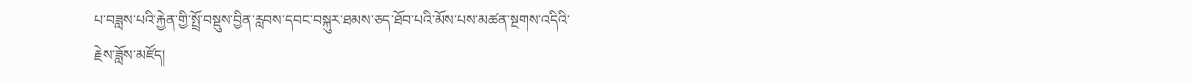པ་བཟླས་པའི་རྐྱེན་གྱི་སྤྲོ་བསྡུས་བྱིན་རླབས་དབང་བསྐུར་ཐམས་ཅད་ཐོབ་པའི་མོས་པས་མཚན་སྔགས་འདིའི་རྗེས་ཟློས་མཛོད།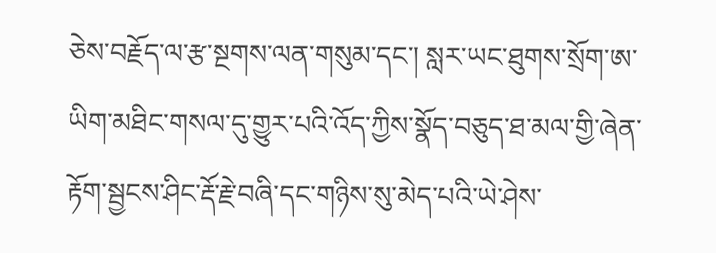ཅེས་བརྗོད་ལ་རྩ་སྔགས་ལན་གསུམ་དང་། སླར་ཡང་ཐུགས་སྲོག་ཨ་ཡིག་མཐིང་གསལ་དུ་གྱུར་པའི་འོད་ཀྱིས་སྣོད་བཅུད་ཐ་མལ་གྱི་ཞེན་རྟོག་སྦྱངས་ཤིང་རྡོ་རྗེ་བཞི་དང་གཉིས་སུ་མེད་པའི་ཡེ་ཤེས་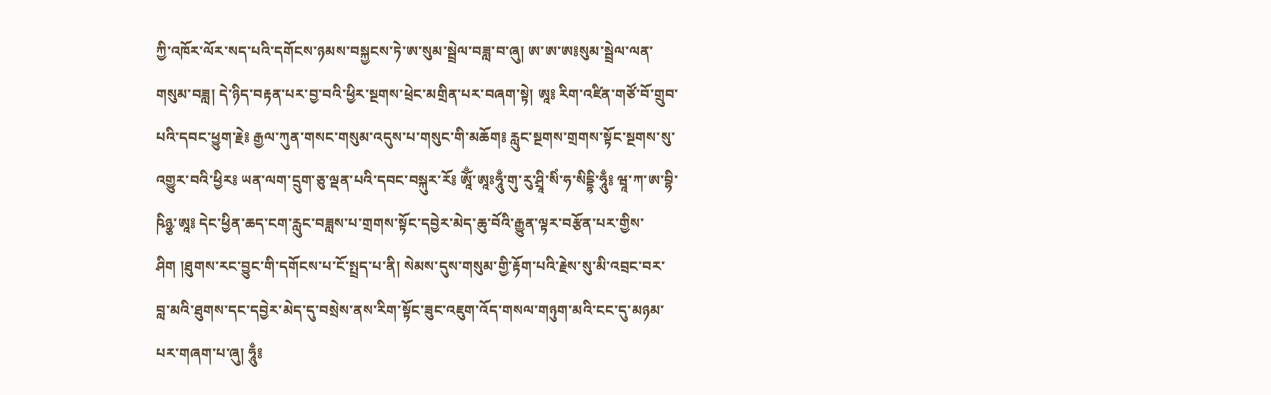ཀྱི་འཁོར་ལོར་སད་པའི་དགོངས་ཉམས་བསྐྱངས་ཏེ་ཨ་སུམ་སྦྲེལ་བཟླ་བ་ཞུ། ཨ་ཨ་ཨ༔སུམ་སྦྲེལ་ལན་གསུམ་བཟླ། དེ་ཉིད་བརྟན་པར་བྱ་བའི་ཕྱིར་སྔགས་ཕྲེང་མགྲིན་པར་བཞག་སྟེ། ཨཱ༔ རིག་འཛིན་གཙོ་བོ་གྲུབ་པའི་དབང་ཕྱུག་རྗེ༔ རྒྱལ་ཀུན་གསང་གསུམ་འདུས་པ་གསུང་གི་མཆོག༔ རླུང་སྔགས་གྲགས་སྟོང་སྔགས་སུ་འགྱུར་བའི་ཕྱིར༔ ཡན་ལག་དྲུག་ཅུ་ལྡན་པའི་དབང་བསྐུར་རོ༔ ཨཱོྃ་ཨཱཿཧཱུྃ་གུ་རུ་ཤྲཱི་སིཾ་ཧ་སིདྡྷི་ཧཱུྃ༔ ཝཱ་ཀ་ཨ་བྷི་ཥིཉྩ་ཨཱ༔ དེང་ཕྱིན་ཆད་ངག་རླུང་བཟླས་པ་གྲགས་སྟོང་དབྱེར་མེད་ཆུ་བོའི་རྒྱུན་ལྟར་བརྩོན་པར་གྱིས་ཤིག །ཐུགས་རང་བྱུང་གི་དགོངས་པ་ངོ་སྤྲད་པ་ནི། སེམས་དུས་གསུམ་གྱི་རྟོག་པའི་རྗེས་སུ་མི་འབྲང་བར་བླ་མའི་ཐུགས་དང་དབྱེར་མེད་དུ་བསྲེས་ནས་རིག་སྟོང་ཟུང་འཇུག་འོད་གསལ་གཉུག་མའི་ངང་དུ་མཉམ་པར་གཞག་པ་ཞུ། ཧཱུྃ༔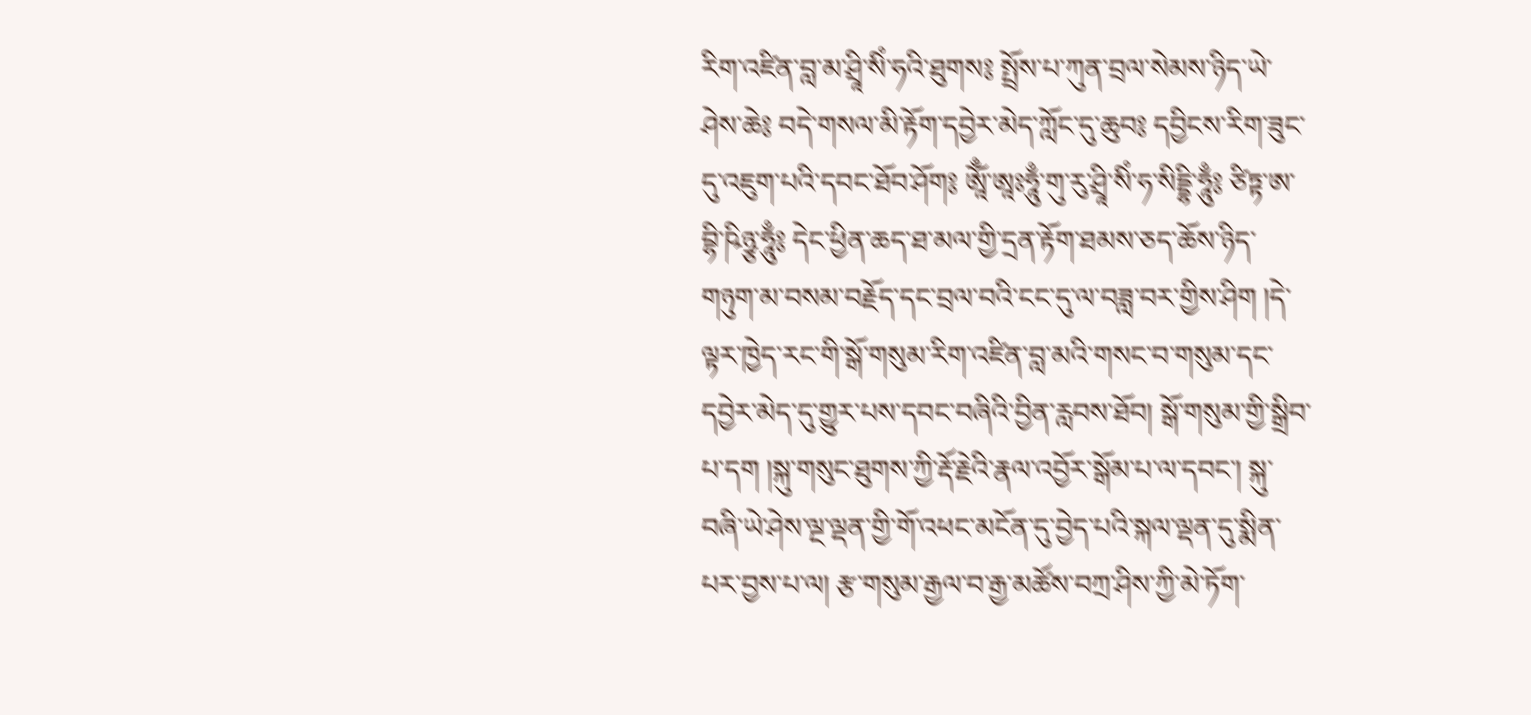རིག་འཛིན་བླ་མ་ཤྲཱི་སིཾ་ཧའི་ཐུགས༔ སྤྲོས་པ་ཀུན་བྲལ་སེམས་ཉིད་ཡེ་ཤེས་ཆེ༔ བདེ་གསལ་མི་རྟོག་དབྱེར་མེད་ཀློང་དུ་ཆུབ༔ དབྱིངས་རིག་ཟུང་དུ་འཇུག་པའི་དབང་ཐོབ་ཤོག༔ ཨཱོྃ་ཨཱཿཧཱུྃ་གུ་རུ་ཤྲཱི་སིཾ་ཧ་སིདྡྷི་ཧཱུྃ༔ ཙིཏྟ་ཨ་བྷི་ཥིཉྩ་ཧཱུྃ༔ དེང་ཕྱིན་ཆད་ཐ་མལ་གྱི་དྲན་རྟོག་ཐམས་ཅད་ཆོས་ཉིད་གཉུག་མ་བསམ་བརྗོད་དང་བྲལ་བའི་ངང་དུ་ལ་བཟླ་བར་གྱིས་ཤིག །དེ་ལྟར་ཁྱེད་རང་གི་སྒོ་གསུམ་རིག་འཛིན་བླ་མའི་གསང་བ་གསུམ་དང་དབྱེར་མེད་དུ་གྱུར་པས་དབང་བཞིའི་བྱིན་རླབས་ཐོབ། སྒོ་གསུམ་གྱི་སྒྲིབ་པ་དག །སྐུ་གསུང་ཐུགས་ཀྱི་རྡོ་རྗེའི་རྣལ་འབྱོར་སྒོམ་པ་ལ་དབང་། སྐུ་བཞི་ཡེ་ཤེས་ལྔ་ལྡན་གྱི་གོ་འཕང་མངོན་དུ་བྱེད་པའི་སྐལ་ལྡན་དུ་སྨིན་པར་བྱས་པ་ལ། རྩ་གསུམ་རྒྱལ་བ་རྒྱ་མཚོས་བཀྲ་ཤིས་ཀྱི་མེ་ཏོག་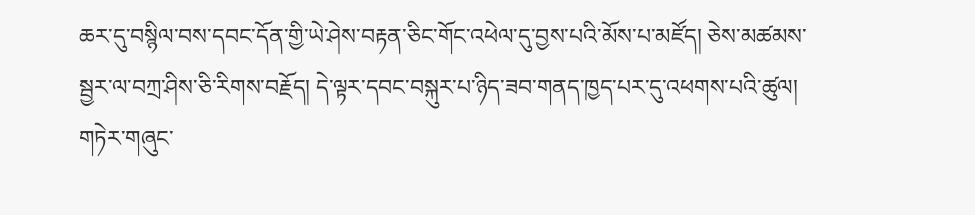ཆར་དུ་བསྙིལ་བས་དབང་དོན་གྱི་ཡེ་ཤེས་བརྟན་ཅིང་གོང་འཕེལ་དུ་བྱས་པའི་མོས་པ་མཛོད། ཅེས་མཚམས་སྦྱར་ལ་བཀྲ་ཤིས་ཅི་རིགས་བརྗོད། དེ་ལྟར་དབང་བསྐུར་པ་ཉིད་ཟབ་གནད་ཁྱད་པར་དུ་འཕགས་པའི་ཚུལ། གཏེར་གཞུང་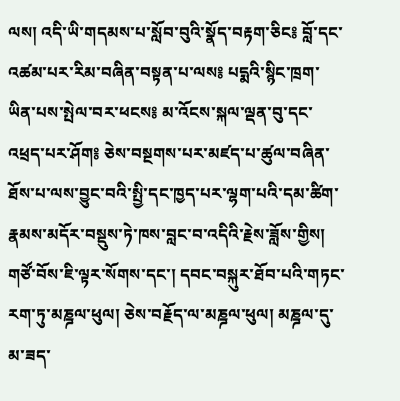ལས། འདི་ཡི་གདམས་པ་སློབ་བུའི་སྣོད་བརྟག་ཅིང༔ བློ་དང་འཚམ་པར་རིམ་བཞིན་བསྟན་པ་ལས༔ པདྨའི་སྙིང་ཁྲག་ཡིན་པས་སྤེལ་བར་ཕངས༔ མ་འོངས་སྐལ་ལྡན་བུ་དང་འཕྲད་པར་ཤོག༔ ཅེས་བསྔགས་པར་མཛད་པ་ཚུལ་བཞིན་ཐོས་པ་ལས་བྱུང་བའི་སྤྱི་དང་ཁྱད་པར་ལྷག་པའི་དམ་ཚིག་རྣམས་མདོར་བསྡུས་ཏེ་ཁས་བླང་བ་འདིའི་རྗེས་ཟློས་གྱིས། གཙོ་བོས་ཇི་ལྟར་སོགས་དང་། དབང་བསྐུར་ཐོབ་པའི་གཏང་རག་ཏུ་མཎྜལ་ཕུལ། ཅེས་བརྗོད་ལ་མཎྜལ་ཕུལ། མཎྜལ་དུ་མ་ཟད་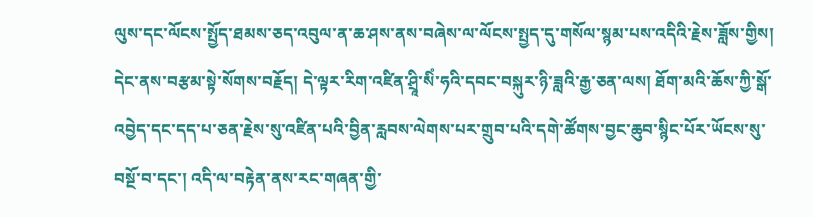ལུས་དང་ལོངས་སྤྱོད་ཐམས་ཅད་འབུལ་ན་ཆ་ཤས་ནས་བཞེས་ལ་ལོངས་སྤྱད་དུ་གསོལ་སྙམ་པས་འདིའི་རྗེས་ཟློས་གྱིས། དེང་ནས་བརྩམ་སྟེ་སོགས་བརྗོད། དེ་ལྟར་རིག་འཛིན་ཤྲཱི་སིཾ་ཧའི་དབང་བསྐུར་ཉི་ཟླའི་རྒྱ་ཅན་ལས། ཐོག་མའི་ཆོས་ཀྱི་སྒོ་འབྱེད་དང་དད་པ་ཅན་རྗེས་སུ་འཛིན་པའི་བྱིན་རླབས་ལེགས་པར་གྲུབ་པའི་དགེ་ཚོགས་བྱང་ཆུབ་སྙིང་པོར་ཡོངས་སུ་བསྔོ་བ་དང་། འདི་ལ་བརྟེན་ནས་རང་གཞན་གྱི་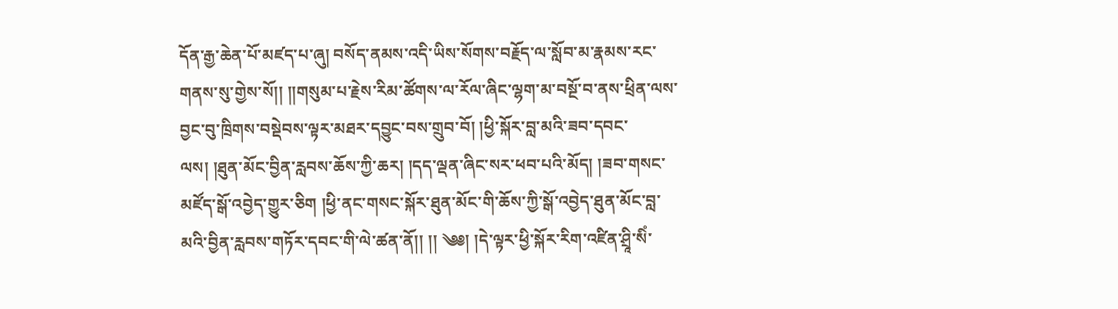དོན་རྒྱ་ཆེན་པོ་མཛད་པ་ཞུ། བསོད་ནམས་འདི་ཡིས་སོགས་བརྗོད་ལ་སློབ་མ་རྣམས་རང་གནས་སུ་གྱེས་སོ།། །།གསུམ་པ་རྗེས་རིམ་ཚོགས་ལ་རོལ་ཞིང་ལྷག་མ་བསྔོ་བ་ནས་ཕྲིན་ལས་བྱང་བུ་ཁྲིགས་བསྡེབས་ལྟར་མཐར་དབྱུང་བས་གྲུབ་བོ། །ཕྱི་སྐོར་བླ་མའི་ཟབ་དབང་ལས། །ཐུན་མོང་བྱིན་རླབས་ཆོས་ཀྱི་ཆར། །དད་ལྡན་ཞིང་སར་ཕབ་པའི་མོད། །ཟབ་གསང་མཛོད་སྒོ་འབྱེད་གྱུར་ཅིག །ཕྱི་ནང་གསང་སྐོར་ཐུན་མོང་གི་ཆོས་ཀྱི་སྒོ་འབྱེད་ཐུན་མོང་བླ་མའི་བྱིན་རླབས་གཏོར་དབང་གི་ལེ་ཚན་ནོ།། །། ༄༅། །དེ་ལྟར་ཕྱི་སྐོར་རིག་འཛིན་ཤྲཱི་སིཾ་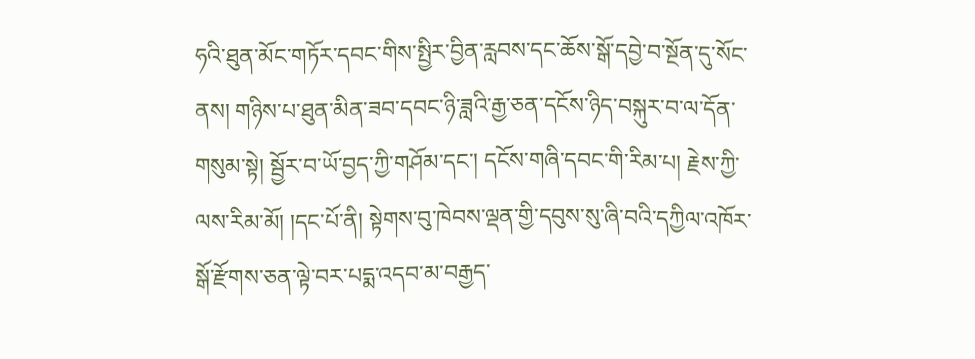ཧའི་ཐུན་མོང་གཏོར་དབང་གིས་སྤྱིར་བྱིན་རླབས་དང་ཆོས་སྒོ་དབྱེ་བ་སྔོན་དུ་སོང་ནས། གཉིས་པ་ཐུན་མིན་ཟབ་དབང་ཉི་ཟླའི་རྒྱ་ཅན་དངོས་ཉིད་བསྐུར་བ་ལ་དོན་གསུམ་སྟེ། སྦྱོར་བ་ཡོ་བྱད་ཀྱི་གཤོམ་དང་། དངོས་གཞི་དབང་གི་རིམ་པ། རྗེས་ཀྱི་ལས་རིམ་མོ། །དང་པོ་ནི། སྟེགས་བུ་ཁེབས་ལྡན་གྱི་དབུས་སུ་ཞི་བའི་དཀྱིལ་འཁོར་སྒོ་རྫོགས་ཅན་ལྟེ་བར་པདྨ་འདབ་མ་བརྒྱད་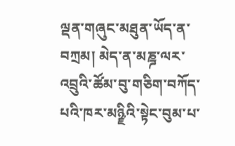ལྡན་གཞུང་མཐུན་ཡོད་ན་བཀྲམ། མེད་ན་མཎྜ་ལར་འབྲུའི་ཚོམ་བུ་གཅིག་བཀོད་པའི་ཁར་མཉྫིའི་སྟེང་བུམ་པ་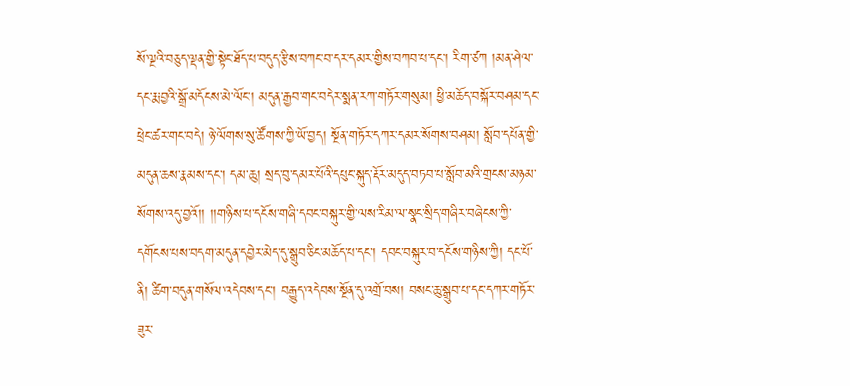སོ་ལྔའི་བཅུད་ལྡན་གྱི་སྟེང་ཐོད་པ་བདུད་རྩིས་བཀང་བ་དར་དམར་གྱིས་བཀབ་པ་དང་། རིག་ཙཀ །མན་ཤེལ་དང་རྨ་བྱའི་སྒྲོ་མདོངས་མེ་ལོང་། མདུན་རྒྱབ་གང་བདེར་སྨན་རཀ་གཏོར་གསུམ། ཕྱི་མཆོད་བསྐོར་བཤམ་དང་ཕྲེང་ཚར་གང་བདེ། ཉེ་ལོགས་སུ་ཚོགས་ཀྱི་ཡོ་བྱད། སྔོན་གཏོར་དཀར་དམར་སོགས་བཤམ། སློབ་དཔོན་གྱི་མདུན་ཆས་རྣམས་དང་། དམ་ཆུ། སྲད་བུ་དམར་པོའི་དཔུང་སྐུད་རྡོར་མདུད་བཏབ་པ་སློབ་མའི་གྲངས་མཉམ་སོགས་འདུ་བྱའོ།། །།གཉིས་པ་དངོས་གཞི་དབང་བསྐུར་གྱི་ལས་རིམ་ལ་སྣང་སྲིད་གཞིར་བཞེངས་ཀྱི་དགོངས་པས་བདག་མདུན་དབྱེར་མེད་དུ་སྒྲུབ་ཅིང་མཆོད་པ་དང་། དབང་བསྐུར་བ་དངོས་གཉིས་ཀྱི། དང་པོ་ནི། ཚིག་བདུན་གསོལ་འདེབས་དང་། བརྒྱུད་འདེབས་སྔོན་དུ་འགྲོ་བས། བསང་ཆུ་སྒྲུབ་པ་དང་དཀར་གཏོར་ཟུར་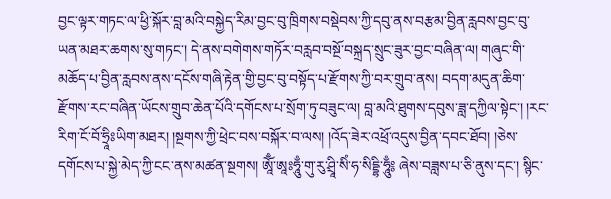བྱང་ལྟར་གཏང་ལ་ཕྱི་སྐོར་བླ་མའི་བསྐྱེད་རིམ་བྱང་བུ་ཁྲིགས་བསྡེབས་ཀྱི་དབུ་ནས་བརྩམ་བྱིན་རླབས་བྱང་བུ་ཡན་མཐར་ཆགས་སུ་གཏང་། དེ་ནས་བགེགས་གཏོར་བརླབ་བསྔོ་བསྐྲད་སྲུང་ཟུར་བྱང་བཞིན་ལ། གཞུང་གི་མཆོད་པ་བྱིན་རླབས་ནས་དངོས་གཞི་རྟེན་གྱི་བྱང་བུ་བསྟོད་པ་རྫོགས་ཀྱི་བར་གྲུབ་ནས། བདག་མདུན་ཆིག་རྫོགས་རང་བཞིན་ཡོངས་གྲུབ་ཆེན་པོའི་དགོངས་པ་སྲོག་ཏུ་བཟུང་ལ། བླ་མའི་ཐུགས་དབུས་ཟླ་དཀྱིལ་སྟེང་། །རང་རིག་ངོ་བོ་ཧྲཱིཿཡིག་མཐར། །སྔགས་ཀྱི་ཕྲེང་བས་བསྐོར་བ་ལས། །འོད་ཟེར་འཕྲོ་འདུས་བྱིན་དབང་ཐོབ། །ཅེས་དགོངས་པ་སྐྱེ་མེད་ཀྱི་ངང་ནས་མཚན་སྔགས། ཨཱོྃ་ཨཱཿཧཱུྃ་གུ་རུ་ཤྲཱི་སིཾ་ཧ་སིདྡྷི་ཧཱུྃ༔ ཞེས་བཟླས་པ་ཅི་ནུས་དང་། སྙིང་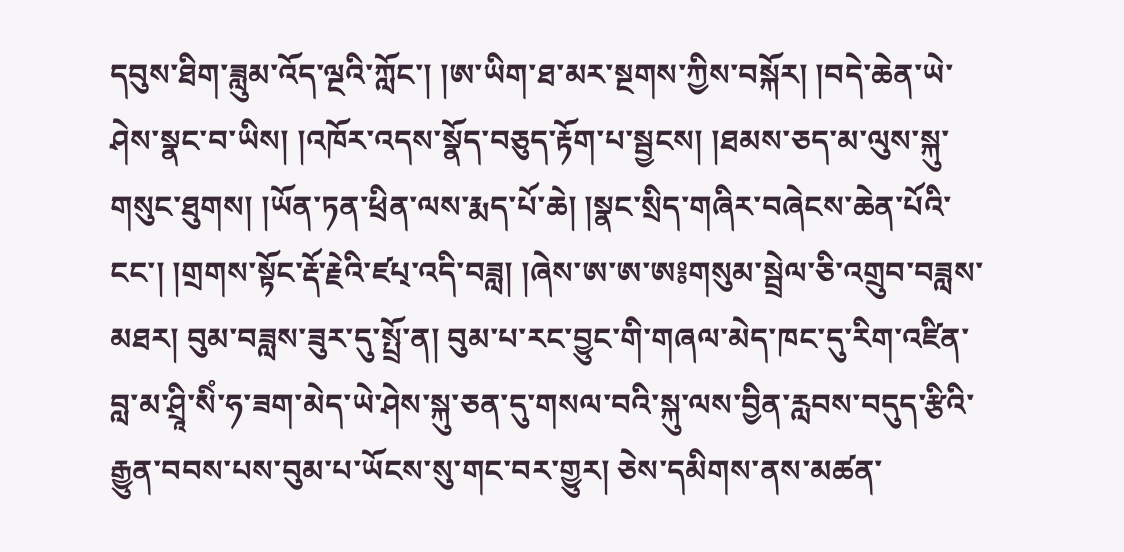དབུས་ཐིག་ཟླུམ་འོད་ལྔའི་ཀློང་། །ཨ་ཡིག་ཐ་མར་སྔགས་ཀྱིས་བསྐོར། །བདེ་ཆེན་ཡེ་ཤེས་སྣང་བ་ཡིས། །འཁོར་འདས་སྣོད་བཅུད་རྟོག་པ་སྦྱངས། །ཐམས་ཅད་མ་ལུས་སྐུ་གསུང་ཐུགས། །ཡོན་ཏན་ཕྲིན་ལས་རྨད་པོ་ཆེ། །སྣང་སྲིད་གཞིར་བཞེངས་ཆེན་པོའི་ངང་། །གྲགས་སྟོང་རྡོ་རྗེའི་ཛཔ྄་འདི་བཟླ། །ཞེས་ཨ་ཨ་ཨ༔གསུམ་སྦྲེལ་ཅི་འགྲུབ་བཟླས་མཐར། བུམ་བཟླས་ཟུར་དུ་སྤྲོ་ན། བུམ་པ་རང་བྱུང་གི་གཞལ་མེད་ཁང་དུ་རིག་འཛིན་བླ་མ་ཤྲཱི་སིཾ་ཧ་ཟག་མེད་ཡེ་ཤེས་སྐུ་ཅན་དུ་གསལ་བའི་སྐུ་ལས་བྱིན་རླབས་བདུད་རྩིའི་རྒྱུན་བབས་པས་བུམ་པ་ཡོངས་སུ་གང་བར་གྱུར། ཅེས་དམིགས་ནས་མཚན་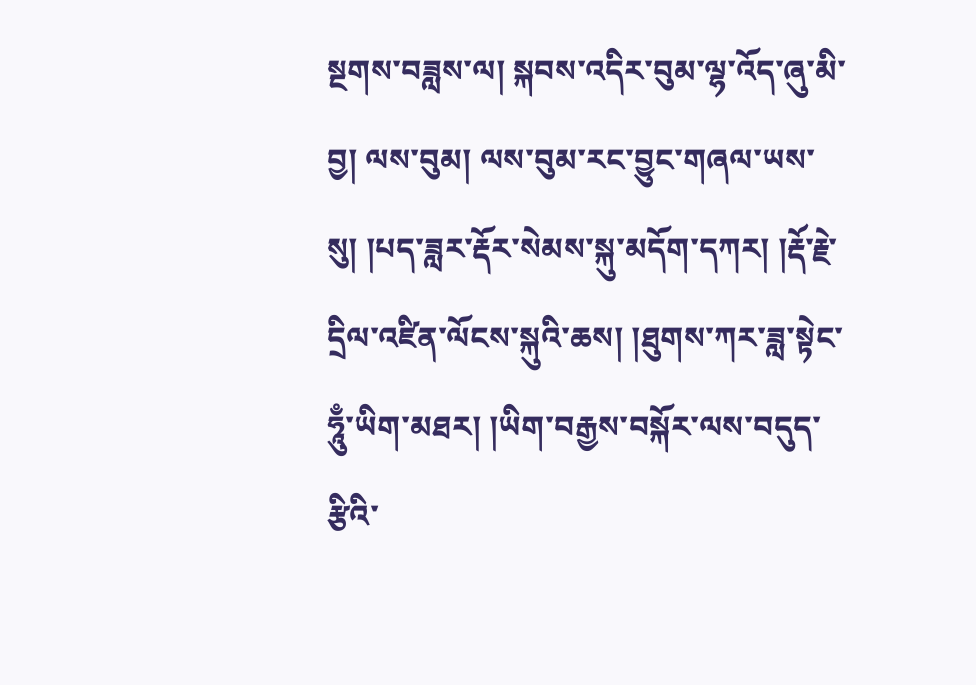སྔགས་བཟླས་ལ། སྐབས་འདིར་བུམ་ལྷ་འོད་ཞུ་མི་བྱ། ལས་བུམ། ལས་བུམ་རང་བྱུང་གཞལ་ཡས་སུ། །པད་ཟླར་རྡོར་སེམས་སྐུ་མདོག་དཀར། །རྡོ་རྗེ་དྲིལ་འཛིན་ལོངས་སྐུའི་ཆས། །ཐུགས་ཀར་ཟླ་སྟེང་ཧཱུྃ་ཡིག་མཐར། །ཡིག་བརྒྱས་བསྐོར་ལས་བདུད་རྩིའི་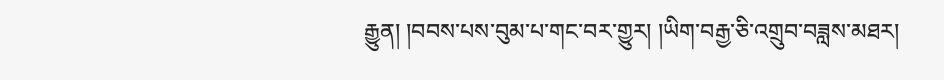རྒྱུན། །བབས་པས་བུམ་པ་གང་བར་གྱུར། །ཡིག་བརྒྱ་ཅི་འགྲུབ་བཟླས་མཐར།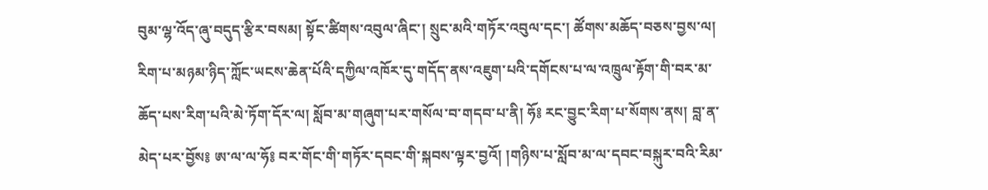བུམ་ལྷ་འོད་ཞུ་བདུད་རྩིར་བསམ། སྟོང་ཚིགས་འབུལ་ཞིང་། སྲུང་མའི་གཏོར་འབུལ་དང་། ཚོགས་མཆོད་བཅས་བྱས་ལ། རིག་པ་མཉམ་ཉིད་ཀློང་ཡངས་ཆེན་པོའི་དཀྱིལ་འཁོར་དུ་གདོད་ནས་འཇུག་པའི་དགོངས་པ་ལ་འཁྲུལ་རྟོག་གི་བར་མ་ཆོད་པས་རིག་པའི་མེ་ཏོག་དོར་ལ། སློབ་མ་གཞུག་པར་གསོལ་བ་གདབ་པ་ནི། ཧོ༔ རང་བྱུང་རིག་པ་སོགས་ནས། བླ་ན་མེད་པར་བྱོས༔ ཨ་ལ་ལ་ཧོ༔ བར་གོང་གི་གཏོར་དབང་གི་སྐབས་ལྟར་བྱའོ། །གཉིས་པ་སློབ་མ་ལ་དབང་བསྐུར་བའི་རིམ་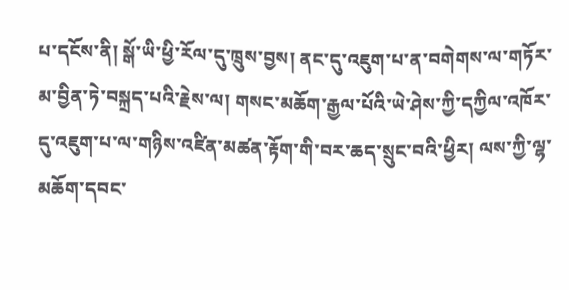པ་དངོས་ནི། སྒོ་ཡི་ཕྱི་རོལ་དུ་ཁྲུས་བྱས། ནང་དུ་འཇུག་པ་ན་བགེགས་ལ་གཏོར་མ་བྱིན་ཏེ་བསྐྲད་པའི་རྗེས་ལ། གསང་མཆོག་རྒྱལ་པོའི་ཡེ་ཤེས་ཀྱི་དཀྱིལ་འཁོར་དུ་འཇུག་པ་ལ་གཉིས་འཛིན་མཚན་རྟོག་གི་བར་ཆད་སྲུང་བའི་ཕྱིར། ལས་ཀྱི་ལྷ་མཆོག་དབང་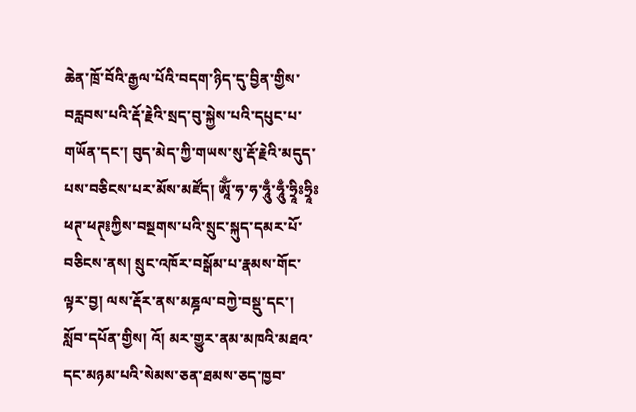ཆེན་ཁྲོ་བོའི་རྒྱལ་པོའི་བདག་ཉིད་དུ་བྱིན་གྱིས་བརླབས་པའི་རྡོ་རྗེའི་སྲད་བུ་སྐྱེས་པའི་དཔུང་པ་གཡོན་དང་། བུད་མེད་ཀྱི་གཡས་སུ་རྡོ་རྗེའི་མདུད་པས་བཅིངས་པར་མོས་མཛོད། ཨཱོྃ་ཧ་ཧ་ཧཱུྃ་ཧཱུྃ་ཧྲཱིཿཧྲཱིཿཕཊ྄་ཕཊ྄༔ཀྱིས་བསྔགས་པའི་སྲུང་སྐུད་དམར་པོ་བཅིངས་ནས། སྲུང་འཁོར་བསྒོམ་པ་རྣམས་གོང་ལྟར་བྱ། ལས་རྡོར་ནས་མཎྜལ་བཀྱེ་བསྡུ་དང་། སློབ་དཔོན་གྱིས། འོ། མར་གྱུར་ནམ་མཁའི་མཐའ་དང་མཉམ་པའི་སེམས་ཅན་ཐམས་ཅད་ཁྱབ་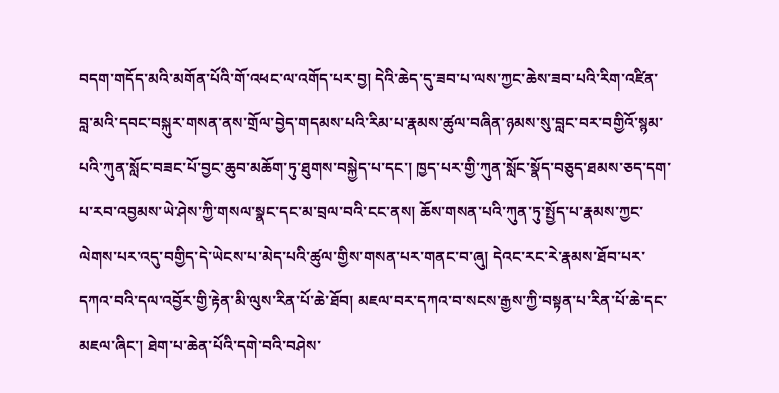བདག་གདོད་མའི་མགོན་པོའི་གོ་འཕང་ལ་འགོད་པར་བྱ། དེའི་ཆེད་དུ་ཟབ་པ་ལས་ཀྱང་ཆེས་ཟབ་པའི་རིག་འཛིན་བླ་མའི་དབང་བསྐུར་གསན་ནས་གྲོལ་བྱེད་གདམས་པའི་རིམ་པ་རྣམས་ཚུལ་བཞིན་ཉམས་སུ་བླང་བར་བགྱིའོ་སྙམ་པའི་ཀུན་སློང་བཟང་པོ་བྱང་ཆུབ་མཆོག་ཏུ་ཐུགས་བསྐྱེད་པ་དང་། ཁྱད་པར་གྱི་ཀུན་སློང་སྣོད་བཅུད་ཐམས་ཅད་དག་པ་རབ་འབྱམས་ཡེ་ཤེས་ཀྱི་གསལ་སྣང་དང་མ་བྲལ་བའི་ངང་ནས། ཆོས་གསན་པའི་ཀུན་ཏུ་སྤྱོད་པ་རྣམས་ཀྱང་ལེགས་པར་འདུ་བགྱིད་དེ་ཡེངས་པ་མེད་པའི་ཚུལ་གྱིས་གསན་པར་གནང་བ་ཞུ། དེའང་རང་རེ་རྣམས་ཐོབ་པར་དཀའ་བའི་དལ་འབྱོར་གྱི་རྟེན་མི་ལུས་རིན་པོ་ཆེ་ཐོབ། མཇལ་བར་དཀའ་བ་སངས་རྒྱས་ཀྱི་བསྟན་པ་རིན་པོ་ཆེ་དང་མཇལ་ཞིང་། ཐེག་པ་ཆེན་པོའི་དགེ་བའི་བཤེས་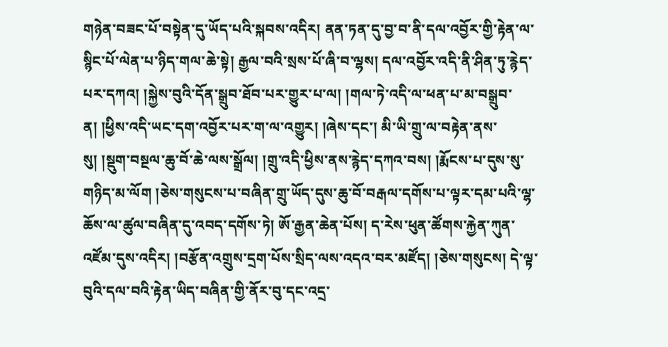གཉེན་བཟང་པོ་བསྟེན་དུ་ཡོད་པའི་སྐབས་འདིར། ནན་ཏན་དུ་བྱ་བ་ནི་དལ་འབྱོར་གྱི་རྟེན་ལ་སྙིང་པོ་ལེན་པ་ཉིད་གལ་ཆེ་སྟེ། རྒྱལ་བའི་སྲས་པོ་ཞི་བ་ལྷས། དལ་འབྱོར་འདི་ནི་ཤིན་ཏུ་རྙེད་པར་དཀའ། །སྐྱེས་བུའི་དོན་སྒྲུབ་ཐོབ་པར་གྱུར་པ་ལ། །གལ་ཏེ་འདི་ལ་ཕན་པ་མ་བསྒྲུབ་ན། །ཕྱིས་འདི་ཡང་དག་འབྱོར་པར་ག་ལ་འགྱུར། །ཞེས་དང་། མི་ཡི་གྲུ་ལ་བརྟེན་ནས་སུ། །སྡུག་བསྔལ་ཆུ་བོ་ཆེ་ལས་སྒྲོལ། །གྲུ་འདི་ཕྱིས་ནས་རྙེད་དཀའ་བས། །རྨོངས་པ་དུས་སུ་གཉིད་མ་ལོག །ཅེས་གསུངས་པ་བཞིན་གྲུ་ཡོད་དུས་ཆུ་བོ་བརྒལ་དགོས་པ་ལྟར་དམ་པའི་ལྷ་ཆོས་ལ་ཚུལ་བཞིན་དུ་འབད་དགོས་ཏེ། ཨོ་རྒྱན་ཆེན་པོས། ད་རེས་ཕུན་ཚོགས་རྐྱེན་ཀུན་འཛོམ་དུས་འདིར། །བརྩོན་འགྲུས་དྲག་པོས་སྲིད་ལས་འདའ་བར་མཛོད། །ཅེས་གསུངས། དེ་ལྟ་བུའི་དལ་བའི་རྟེན་ཡིད་བཞིན་གྱི་ནོར་བུ་དང་འདྲ་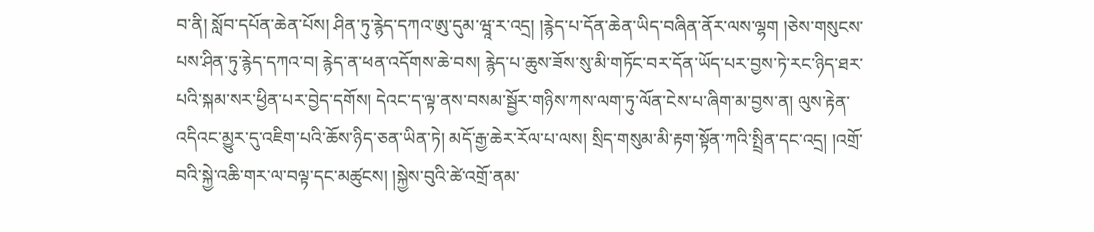བ་ནི། སློབ་དཔོན་ཆེན་པོས། ཤིན་ཏུ་རྙེད་དཀའ་ཨུ་དུམ་ཝཱ་ར་འདྲ། །རྙེད་པ་དོན་ཆེན་ཡིད་བཞིན་ནོར་ལས་ལྷག །ཅེས་གསུངས་པས་ཤིན་ཏུ་རྙེད་དཀའ་བ། རྙེད་ན་ཕན་འདོགས་ཆེ་བས། རྙེད་པ་ཆུས་ཟོས་སུ་མི་གཏོང་བར་དོན་ཡོད་པར་བྱས་ཏེ་རང་ཉིད་ཐར་པའི་སྐམ་སར་ཕྱིན་པར་བྱེད་དགོས། དེའང་ད་ལྟ་ནས་བསམ་སྦྱོར་གཉིས་ཀས་ལག་ཏུ་ལོན་ངེས་པ་ཞིག་མ་བྱས་ན། ལུས་རྟེན་འདིའང་མྱུར་དུ་འཇིག་པའི་ཆོས་ཉིད་ཅན་ཡིན་ཏེ། མདོ་རྒྱ་ཆེར་རོལ་པ་ལས། སྲིད་གསུམ་མི་རྟག་སྟོན་ཀའི་སྤྲིན་དང་འདྲ། །འགྲོ་བའི་སྐྱེ་འཆི་གར་ལ་བལྟ་དང་མཚུངས། །སྐྱེས་བུའི་ཚེ་འགྲོ་ནམ་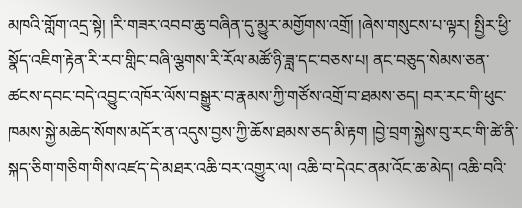མཁའི་གློག་འདྲ་སྟེ། །རི་གཟར་འབབ་ཆུ་བཞིན་དུ་མྱུར་མགྱོགས་འགྲོ། །ཞེས་གསུངས་པ་ལྟར། སྤྱིར་ཕྱི་སྣོད་འཇིག་རྟེན་རི་རབ་གླིང་བཞི་ལྕགས་རི་རོལ་མཚོ་ཉི་ཟླ་དང་བཅས་པ། ནང་བཅུད་སེམས་ཅན་ཚངས་དབང་བདེ་འབྱུང་འཁོར་ལོས་བསྒྱུར་བ་རྣམས་ཀྱི་གཙོས་འགྲོ་བ་ཐམས་ཅད། བར་རང་གི་ཕུང་ཁམས་སྐྱེ་མཆེད་སོགས་མདོར་ན་འདུས་བྱས་ཀྱི་ཆོས་ཐམས་ཅད་མི་རྟག །བྱེ་བྲག་སྐྱེས་བུ་རང་གི་ཚེ་ནི་སྐད་ཅིག་གཅིག་གིས་འཛད་དེ་མཐར་འཆི་བར་འགྱུར་ལ། འཆི་བ་དེའང་ནམ་འོང་ཆ་མེད། འཆི་བའི་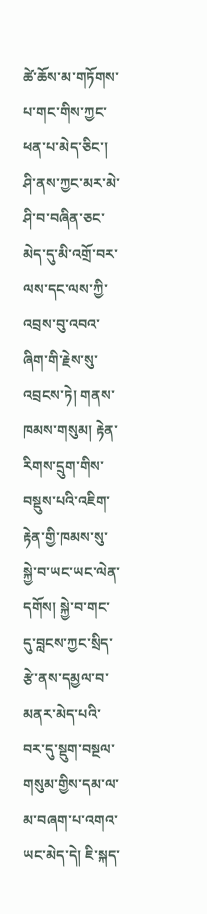ཚེ་ཆོས་མ་གཏོགས་པ་གང་གིས་ཀྱང་ཕན་པ་མེད་ཅིང་། ཤི་ནས་ཀྱང་མར་མེ་ཤི་བ་བཞིན་ཅང་མེད་དུ་མི་འགྲོ་བར་ལས་དང་ལས་ཀྱི་འབྲས་བུ་འབའ་ཞིག་གི་རྗེས་སུ་འབྲངས་ཏེ། གནས་ཁམས་གསུམ། རྟེན་རིགས་དྲུག་གིས་བསྡུས་པའི་འཇིག་རྟེན་གྱི་ཁམས་སུ་སྐྱེ་བ་ཡང་ཡང་ལེན་དགོས། སྐྱེ་བ་གང་དུ་བླངས་ཀྱང་སྲིད་རྩེ་ནས་དམྱལ་བ་མནར་མེད་པའི་བར་དུ་སྡུག་བསྔལ་གསུམ་གྱིས་དམ་ལ་མ་བཞག་པ་འགའ་ཡང་མེད་དེ། ཇི་སྐད་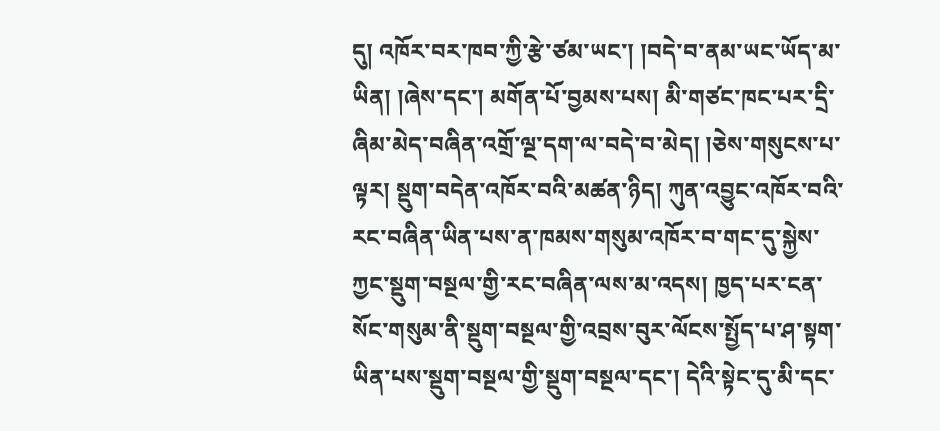དུ། འཁོར་བར་ཁབ་ཀྱི་རྩེ་ཙམ་ཡང་། །བདེ་བ་ནམ་ཡང་ཡོད་མ་ཡིན། །ཞེས་དང་། མགོན་པོ་བྱམས་པས། མི་གཙང་ཁང་པར་དྲི་ཞིམ་མེད་བཞིན་འགྲོ་ལྔ་དག་ལ་བདེ་བ་མེད། །ཅེས་གསུངས་པ་ལྟར། སྡུག་བདེན་འཁོར་བའི་མཚན་ཉིད། ཀུན་འབྱུང་འཁོར་བའི་རང་བཞིན་ཡིན་པས་ན་ཁམས་གསུམ་འཁོར་བ་གང་དུ་སྐྱེས་ཀྱང་སྡུག་བསྔལ་གྱི་རང་བཞིན་ལས་མ་འདས། ཁྱད་པར་ངན་སོང་གསུམ་ནི་སྡུག་བསྔལ་གྱི་འབྲས་བུར་ལོངས་སྤྱོད་པ་ཤ་སྟག་ཡིན་པས་སྡུག་བསྔལ་གྱི་སྡུག་བསྔལ་དང་། དེའི་སྟེང་དུ་མི་དང་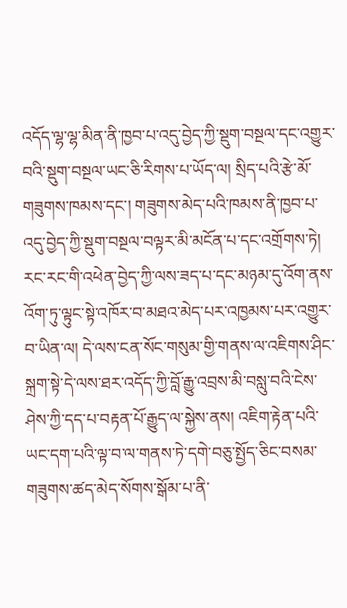འདོད་ལྷ་ལྷ་མིན་ནི་ཁྱབ་པ་འདུ་བྱེད་ཀྱི་སྡུག་བསྔལ་དང་འགྱུར་བའི་སྡུག་བསྔལ་ཡང་ཅི་རིགས་པ་ཡོད་ལ། སྲིད་པའི་རྩེ་མོ་གཟུགས་ཁམས་དང་། གཟུགས་མེད་པའི་ཁམས་ནི་ཁྱབ་པ་འདུ་བྱེད་ཀྱི་སྡུག་བསྔལ་བལྟར་མི་མངོན་པ་དང་འགྲོགས་ཏེ། རང་རང་གི་འཕེན་བྱེད་ཀྱི་ལས་ཟད་པ་དང་མཉམ་དུ་འོག་ནས་འོག་ཏུ་ལྟུང་སྟེ་འཁོར་བ་མཐའ་མེད་པར་འཁྱམས་པར་འགྱུར་བ་ཡིན་ལ། དེ་ལས་ངན་སོང་གསུམ་གྱི་གནས་ལ་འཇིགས་ཤིང་སྐྲག་སྟེ་དེ་ལས་ཐར་འདོད་ཀྱི་བློ་རྒྱུ་འབྲས་མི་བསླུ་བའི་ངེས་ཤེས་ཀྱི་དད་པ་བརྟན་པོ་རྒྱུད་ལ་སྐྱེས་ནས། འཇིག་རྟེན་པའི་ཡང་དག་པའི་ལྟ་བ་ལ་གནས་ཏེ་དགེ་བཅུ་སྤྱོད་ཅིང་བསམ་གཟུགས་ཚད་མེད་སོགས་སྒོམ་པ་ནི་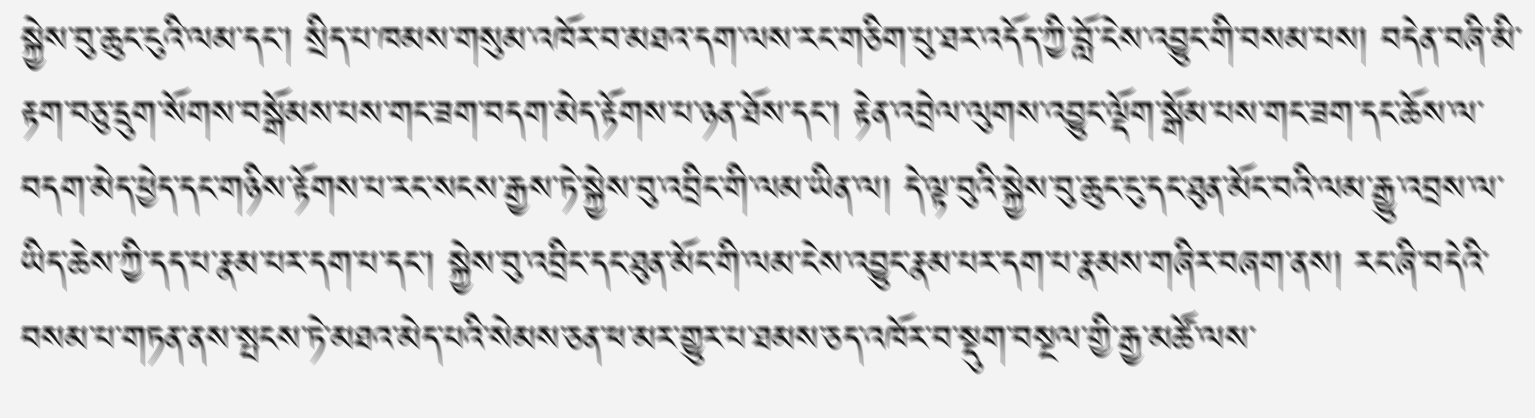སྐྱེས་བུ་ཆུང་ངུའི་ལམ་དང་། སྲིད་པ་ཁམས་གསུམ་འཁོར་བ་མཐའ་དག་ལས་རང་གཅིག་པུ་ཐར་འདོད་ཀྱི་བློ་ངེས་འབྱུང་གི་བསམ་པས། བདེན་བཞི་མི་རྟག་བཅུ་དྲུག་སོགས་བསྒོམས་པས་གང་ཟག་བདག་མེད་རྟོགས་པ་ཉན་ཐོས་དང་། རྟེན་འབྲེལ་ལུགས་འབྱུང་ལྡོག་སྒོམ་པས་གང་ཟག་དང་ཆོས་ལ་བདག་མེད་ཕྱེད་དང་གཉིས་རྟོགས་པ་རང་སངས་རྒྱས་ཏེ་སྐྱེས་བུ་འབྲིང་གི་ལམ་ཡིན་ལ། དེ་ལྟ་བུའི་སྐྱེས་བུ་ཆུང་ངུ་དང་ཐུན་མོང་བའི་ལམ་རྒྱུ་འབྲས་ལ་ཡིད་ཆེས་ཀྱི་དད་པ་རྣམ་པར་དག་པ་དང་། སྐྱེས་བུ་འབྲིང་དང་ཐུན་མོང་གི་ལམ་ངེས་འབྱུང་རྣམ་པར་དག་པ་རྣམས་གཞིར་བཞག་ནས། རང་ཞི་བདེའི་བསམ་པ་གཏན་ནས་སྤངས་ཏེ་མཐའ་མེད་པའི་སེམས་ཅན་ཕ་མར་གྱུར་པ་ཐམས་ཅད་འཁོར་བ་སྡུག་བསྔལ་གྱི་རྒྱ་མཚོ་ལས་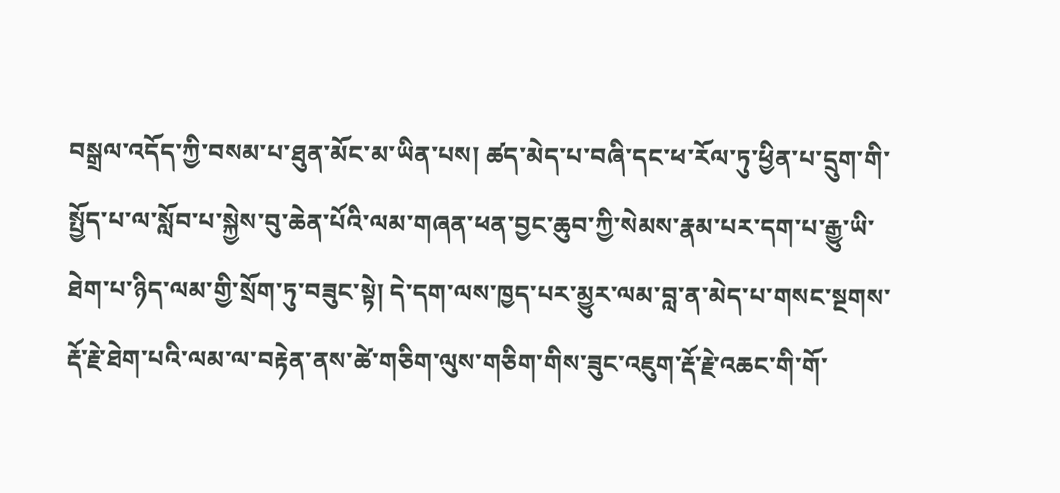བསྒྲལ་འདོད་ཀྱི་བསམ་པ་ཐུན་མོང་མ་ཡིན་པས། ཚད་མེད་པ་བཞི་དང་ཕ་རོལ་ཏུ་ཕྱིན་པ་དྲུག་གི་སྤྱོད་པ་ལ་སློབ་པ་སྐྱེས་བུ་ཆེན་པོའི་ལམ་གཞན་ཕན་བྱང་ཆུབ་ཀྱི་སེམས་རྣམ་པར་དག་པ་རྒྱུ་ཡི་ཐེག་པ་ཉིད་ལམ་གྱི་སྲོག་ཏུ་བཟུང་སྟེ། དེ་དག་ལས་ཁྱད་པར་མྱུར་ལམ་བླ་ན་མེད་པ་གསང་སྔགས་རྡོ་རྗེ་ཐེག་པའི་ལམ་ལ་བརྟེན་ནས་ཚེ་གཅིག་ལུས་གཅིག་གིས་ཟུང་འཇུག་རྡོ་རྗེ་འཆང་གི་གོ་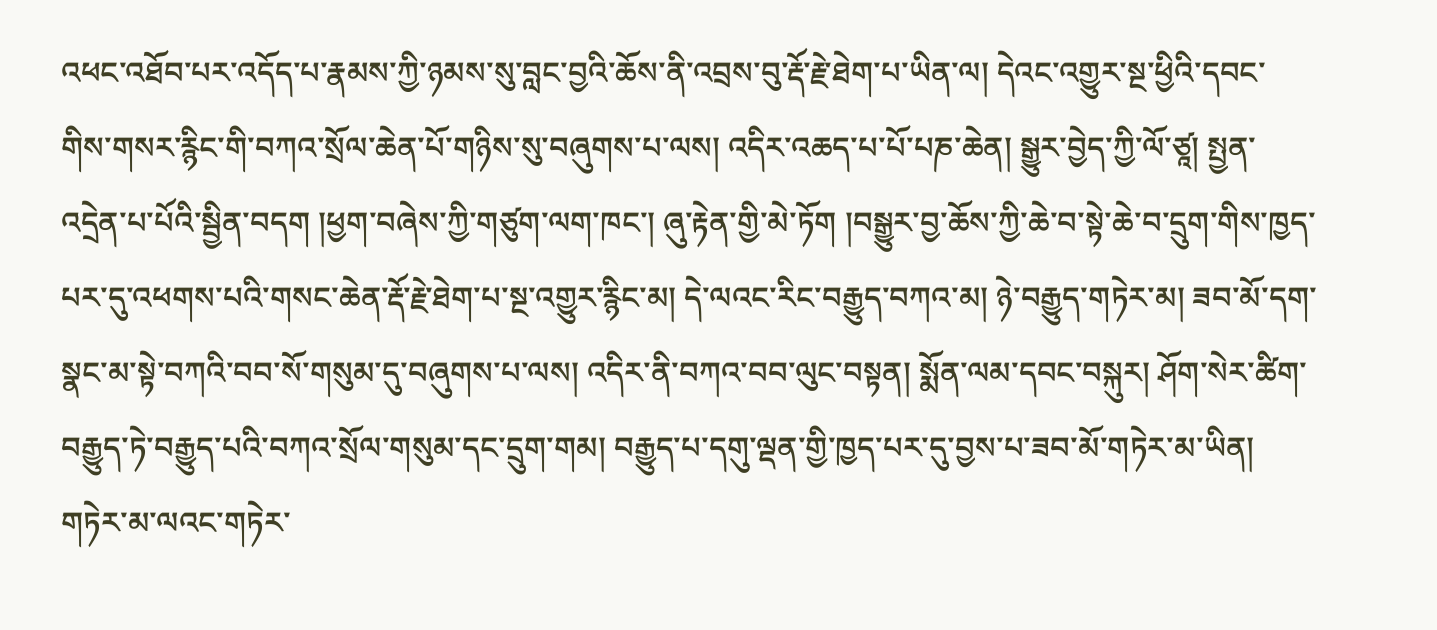འཕང་འཐོབ་པར་འདོད་པ་རྣམས་ཀྱི་ཉམས་སུ་བླང་བྱའི་ཆོས་ནི་འབྲས་བུ་རྡོ་རྗེ་ཐེག་པ་ཡིན་ལ། དེའང་འགྱུར་སྔ་ཕྱིའི་དབང་གིས་གསར་རྙིང་གི་བཀའ་སྲོལ་ཆེན་པོ་གཉིས་སུ་བཞུགས་པ་ལས། འདིར་འཆད་པ་པོ་པཎ་ཆེན། སྒྱུར་བྱེད་ཀྱི་ལོ་ཙཱ། སྤྱན་འདྲེན་པ་པོའི་སྦྱིན་བདག །ཕྱག་བཞེས་ཀྱི་གཙུག་ལག་ཁང་། ཞུ་རྟེན་གྱི་མེ་ཏོག །བསྒྱུར་བྱ་ཆོས་ཀྱི་ཆེ་བ་སྟེ་ཆེ་བ་དྲུག་གིས་ཁྱད་པར་དུ་འཕགས་པའི་གསང་ཆེན་རྡོ་རྗེ་ཐེག་པ་སྔ་འགྱུར་རྙིང་མ། དེ་ལའང་རིང་བརྒྱུད་བཀའ་མ། ཉེ་བརྒྱུད་གཏེར་མ། ཟབ་མོ་དག་སྣང་མ་སྟེ་བཀའི་བབ་སོ་གསུམ་དུ་བཞུགས་པ་ལས། འདིར་ནི་བཀའ་བབ་ལུང་བསྟན། སྨོན་ལམ་དབང་བསྐུར། ཤོག་སེར་ཚིག་བརྒྱུད་ཏེ་བརྒྱུད་པའི་བཀའ་སྲོལ་གསུམ་དང་དྲུག་གམ། བརྒྱུད་པ་དགུ་ལྡན་གྱི་ཁྱད་པར་དུ་བྱས་པ་ཟབ་མོ་གཏེར་མ་ཡིན། གཏེར་མ་ལའང་གཏེར་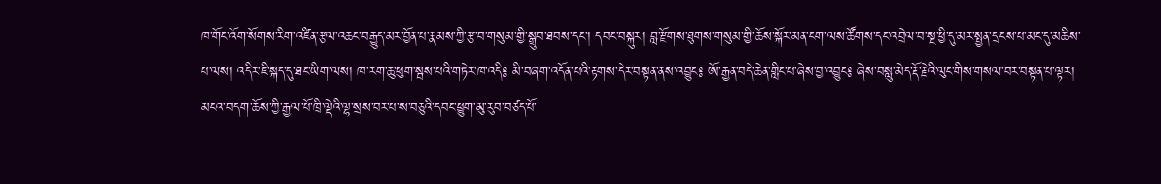ཁ་གོང་འོག་སོགས་རིག་འཛིན་རྩལ་འཆང་བརྒྱུད་མར་བྱོན་པ་རྣམས་ཀྱི་རྩ་བ་གསུམ་གྱི་སྒྲུབ་ཐབས་དང་། དབང་བསྐུར། བླ་རྫོགས་ཐུགས་གསུམ་གྱི་ཆོས་སྐོར་མན་ངག་ལས་ཚོགས་དང་འབྲེལ་བ་སྔ་ཕྱི་དུ་མར་སྤྱན་དྲངས་པ་མང་དུ་མཆིས་པ་ལས། འདིར་ཇི་སྐད་དུ་ཐང་ཡིག་ལས། ཁ་རག་ཆུ་ཕུག་སྦས་པའི་གཏེར་ཁ་འདི༔ མི་བཞག་འདོན་པའི་རྟགས་དེར་བསྟན་ནས་འབྱུང༔ ཨོ་རྒྱན་བདེ་ཆེན་གླིང་པ་ཞེས་བྱ་འབྱུང༔ ཞེས་བསླུ་མེད་རྡོ་རྗེའི་ལུང་གིས་གསལ་བར་བསྟན་པ་ལྟར། མངའ་བདག་ཆོས་ཀྱི་རྒྱལ་པོ་ཁྲི་ལྡེའི་ལྷ་སྲས་བར་པ་ས་བཅུའི་དབང་ཕྱུག་མུ་རུབ་བཙད་པོ་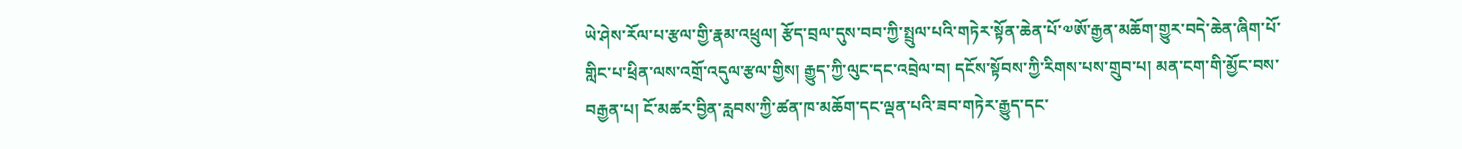ཡེ་ཤེས་རོལ་པ་རྩལ་གྱི་རྣམ་འཕྲུལ། རྩོད་བྲལ་དུས་བབ་ཀྱི་སྤྲུལ་པའི་གཏེར་སྟོན་ཆེན་པོ་༧ཨོ་རྒྱན་མཆོག་གྱུར་བདེ་ཆེན་ཞིག་པོ་གླིང་པ་ཕྲིན་ལས་འགྲོ་འདུལ་རྩལ་གྱིས། རྒྱུད་ཀྱི་ལུང་དང་འབྲེལ་བ། དངོས་སྟོབས་ཀྱི་རིགས་པས་གྲུབ་པ། མན་ངག་གི་མྱོང་བས་བརྒྱན་པ། ངོ་མཚར་བྱིན་རླབས་ཀྱི་ཚན་ཁ་མཆོག་དང་ལྡན་པའི་ཟབ་གཏེར་རྒྱུད་དང་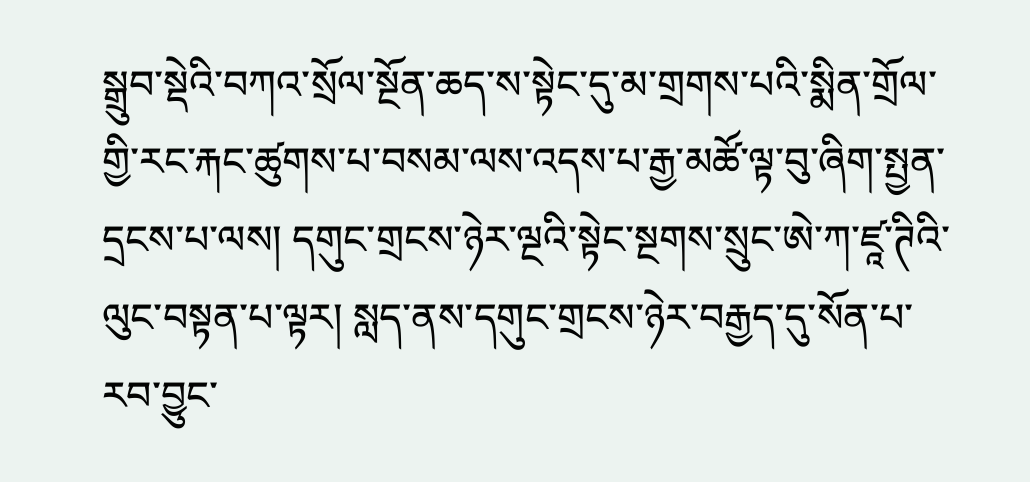སྒྲུབ་སྡེའི་བཀའ་སྲོལ་སྔོན་ཆད་ས་སྟེང་དུ་མ་གྲགས་པའི་སྨིན་གྲོལ་གྱི་རང་རྐང་ཚུགས་པ་བསམ་ལས་འདས་པ་རྒྱ་མཚོ་ལྟ་བུ་ཞིག་སྤྱན་དྲངས་པ་ལས། དགུང་གྲངས་ཉེར་ལྔའི་སྟེང་སྔགས་སྲུང་ཨེ་ཀ་ཛཱ་ཊིའི་ལུང་བསྟན་པ་ལྟར། སླད་ནས་དགུང་གྲངས་ཉེར་བརྒྱད་དུ་སོན་པ་རབ་བྱུང་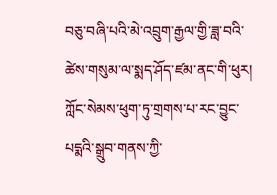བཅུ་བཞི་པའི་མེ་འབྲུག་རྒྱལ་གྱི་ཟླ་བའི་ཚེས་གསུམ་ལ་སྨད་ཤོད་ཛམ་ནང་གི་ཕུར། ཀློང་སེམས་ཕུག་ཏུ་གྲགས་པ་རང་བྱུང་པདྨའི་སྒྲུབ་གནས་ཀྱི་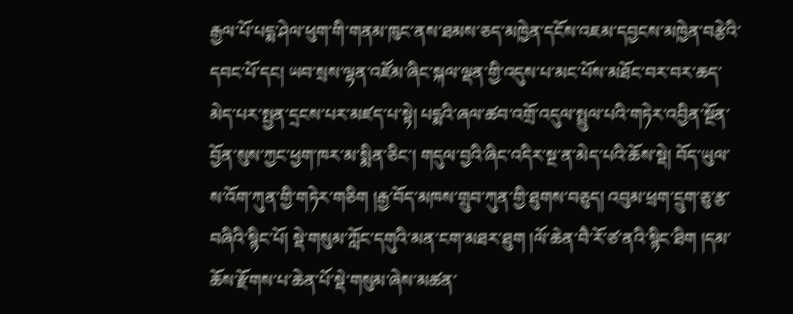རྒྱལ་པོ་པདྨ་ཤེལ་ཕུག་གི་གནམ་ཁུང་ནས་ཐམས་ཅད་མཁྱེན་དངོས་འཇམ་དབྱངས་མཁྱེན་བརྩེའི་དབང་པོ་དང། ཡབ་སྲས་ལྷན་འཛོམ་ཞིང་སྐལ་ལྡན་གྱི་འདུས་པ་མང་པོས་མཐོང་བར་བར་ཆད་མེད་པར་སྤྱན་དྲངས་པར་མཛད་པ་སྟེ། པདྨའི་ཞལ་ཚབ་འགྲོ་འདུལ་སྤྲུལ་པའི་གཏེར་འབྱིན་སྔོན་བྱོན་སུས་ཀྱང་ཕྱག་ཁར་མ་སྨིན་ཅིང་། གདུལ་བྱའི་ཞིང་འདིར་སྔ་ན་མེད་པའི་ཆོས་སྡེ། བོད་ཡུལ་ས་འོག་ཀུན་གྱི་གཏེར་གཅིག །རྒྱ་བོད་མཁས་གྲུབ་ཀུན་གྱི་ཐུགས་བཅུད། འབུམ་ཕྲག་དྲུག་ཅུ་རྩ་བཞིའི་སྙིང་པོ། སྡེ་གསུམ་ཀློང་དགུའི་མན་ངག་མཐར་ཐུག །ལོ་ཆེན་བཻ་རོ་ཙ་ནའི་སྙིང་ཐིག །དམ་ཆོས་རྫོགས་པ་ཆེན་པོ་སྡེ་གསུམ་ཞེས་མཚན་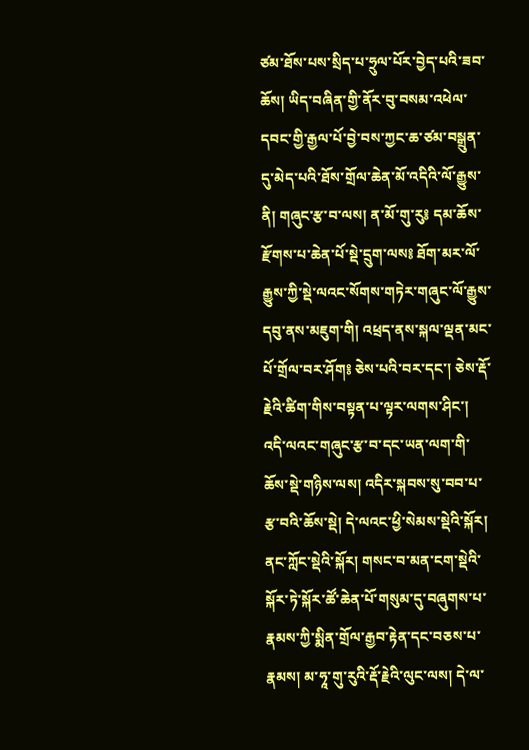ཙམ་ཐོས་པས་སྲིད་པ་ཧྲུལ་པོར་བྱེད་པའི་ཟབ་ཆོས། ཡིད་བཞིན་གྱི་ནོར་བུ་བསམ་འཕེལ་དབང་གྱི་རྒྱལ་པོ་བྱེ་བས་ཀྱང་ཆ་ཙམ་བསྒྲུན་དུ་མེད་པའི་ཐོས་གྲོལ་ཆེན་མོ་འདིའི་ལོ་རྒྱུས་ནི། གཞུང་རྩ་བ་ལས། ན་མོ་གུ་རུ༔ དམ་ཆོས་རྫོགས་པ་ཆེན་པོ་སྡེ་དྲུག་ལས༔ ཐོག་མར་ལོ་རྒྱུས་ཀྱི་སྡེ་ལའང་སོགས་གཏེར་གཞུང་ལོ་རྒྱུས་དབུ་ནས་མཇུག་གི། འཕྲད་ནས་སྐལ་ལྡན་མང་པོ་གྲོལ་བར་ཤོག༔ ཅེས་པའི་བར་དང་། ཅེས་རྡོ་རྗེའི་ཚིག་གིས་བསྟན་པ་ལྟར་ལགས་ཤིང་། འདི་ལའང་གཞུང་རྩ་བ་དང་ཡན་ལག་གི་ཆོས་སྡེ་གཉིས་ལས། འདིར་སྐབས་སུ་བབ་པ་རྩ་བའི་ཆོས་སྡེ། དེ་ལའང་ཕྱི་སེམས་སྡེའི་སྐོར། ནང་ཀློང་སྡེའི་སྐོར། གསང་བ་མན་ངག་སྡེའི་སྐོར་ཏེ་སྐོར་ཚོ་ཆེན་པོ་གསུམ་དུ་བཞུགས་པ་རྣམས་ཀྱི་སྨིན་གྲོལ་རྒྱབ་རྟེན་དང་བཅས་པ་རྣམས། མ་ཧཱ་གུ་རུའི་རྡོ་རྗེའི་ལུང་ལས། དེ་ལ་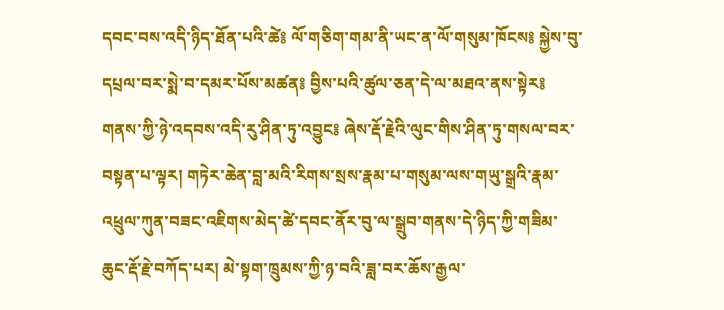དབང་བས་འདི་ཉིད་ཐོན་པའི་ཚེ༔ ལོ་གཅིག་གམ་ནི་ཡང་ན་ལོ་གསུམ་ཁོངས༔ སྐྱེས་བུ་དཔྲལ་བར་སྨེ་བ་དམར་པོས་མཚན༔ བྱིས་པའི་ཚུལ་ཅན་དེ་ལ་མཐའ་ནས་སྟེར༔ གནས་ཀྱི་ཉེ་འདབས་འདི་རུ་ཤིན་ཏུ་འབྱུང༔ ཞེས་རྡོ་རྗེའི་ལུང་གིས་ཤིན་ཏུ་གསལ་བར་བསྟན་པ་ལྟར། གཏེར་ཆེན་བླ་མའི་རིགས་སྲས་རྣམ་པ་གསུམ་ལས་གཡུ་སྒྲའི་རྣམ་འཕྲུལ་ཀུན་བཟང་འཇིགས་མེད་ཚེ་དབང་ནོར་བུ་ལ་སྒྲུབ་གནས་དེ་ཉིད་ཀྱི་གཟིམ་ཆུང་རྡོ་རྗེ་བཀོད་པར། མེ་སྟག་ཁྲུམས་ཀྱི་ཉ་བའི་ཟླ་བར་ཆོས་རྒྱལ་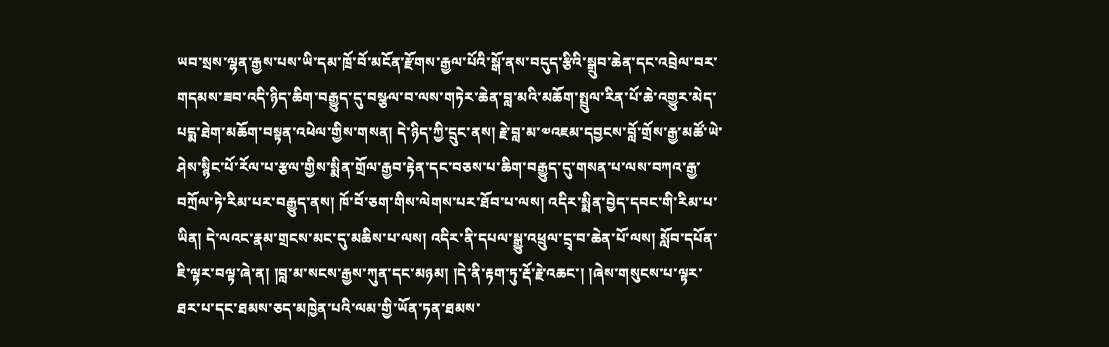ཡབ་སྲས་ལྷན་རྒྱས་པས་ཡི་དམ་ཁྲོ་བོ་མངོན་རྫོགས་རྒྱལ་པོའི་སྒོ་ནས་བདུད་རྩིའི་སྒྲུབ་ཆེན་དང་འབྲེལ་བར་གདམས་ཟབ་འདི་ཉིད་ཆིག་བརྒྱུད་དུ་བསྩལ་བ་ལས་གཏེར་ཆེན་བླ་མའི་མཆོག་སྤྲུལ་རིན་པོ་ཆེ་འགྱུར་མེད་པདྨ་ཐེག་མཆོག་བསྟན་འཕེལ་གྱིས་གསན། དེ་ཉིད་ཀྱི་དྲུང་ནས། རྗེ་བླ་མ་༧འཇམ་དབྱངས་བློ་གྲོས་རྒྱ་མཚོ་ཡེ་ཤེས་སྙིང་པོ་རོལ་པ་རྩལ་གྱིས་སྨིན་གྲོལ་རྒྱབ་རྟེན་དང་བཅས་པ་ཆིག་བརྒྱུད་དུ་གསན་པ་ལས་བཀའ་རྒྱ་བཀྲོལ་ཏེ་རིམ་པར་བརྒྱུད་ནས། ཁོ་བོ་ཅག་གིས་ལེགས་པར་ཐོབ་པ་ལས། འདིར་སྨིན་བྱེད་དབང་གི་རིམ་པ་ཡིན། དེ་ལའང་རྣམ་གྲངས་མང་དུ་མཆིས་པ་ལས། འདིར་ནི་དཔལ་སྒྱུ་འཕྲུལ་དྲྭ་བ་ཆེན་པོ་ལས། སློབ་དཔོན་ཇི་ལྟར་བལྟ་ཞེ་ན། །བླ་མ་སངས་རྒྱས་ཀུན་དང་མཉམ། །དེ་ནི་རྟག་ཏུ་རྡོ་རྗེ་འཆང་། །ཞེས་གསུངས་པ་ལྟར་ཐར་པ་དང་ཐམས་ཅད་མཁྱེན་པའི་ལམ་གྱི་ཡོན་ཏན་ཐམས་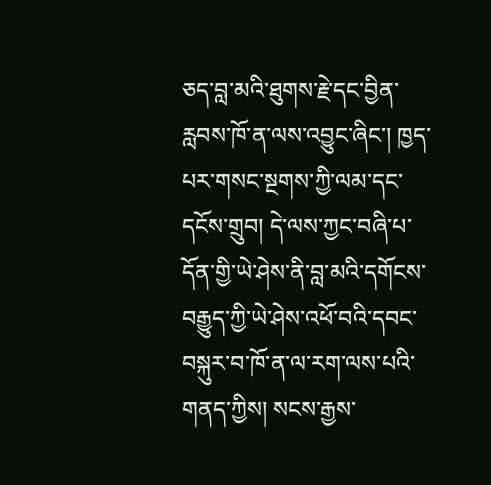ཅད་བླ་མའི་ཐུགས་རྗེ་དང་བྱིན་རླབས་ཁོ་ན་ལས་འབྱུང་ཞིང་། ཁྱད་པར་གསང་སྔགས་ཀྱི་ལམ་དང་དངོས་གྲུབ། དེ་ལས་ཀྱང་བཞི་པ་དོན་གྱི་ཡེ་ཤེས་ནི་བླ་མའི་དགོངས་བརྒྱུད་ཀྱི་ཡེ་ཤེས་འཕོ་བའི་དབང་བསྐུར་བ་ཁོ་ན་ལ་རག་ལས་པའི་གནད་ཀྱིས། སངས་རྒྱས་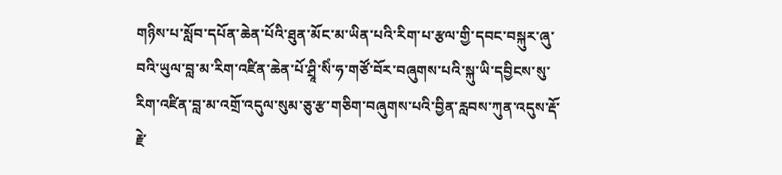གཉིས་པ་སློབ་དཔོན་ཆེན་པོའི་ཐུན་མོང་མ་ཡིན་པའི་རིག་པ་རྩལ་གྱི་དབང་བསྐུར་ཞུ་བའི་ཡུལ་བླ་མ་རིག་འཛིན་ཆེན་པོ་ཤྲཱི་སིཾ་ཧ་གཙོ་བོར་བཞུགས་པའི་སྐུ་ཡི་དབྱིངས་སུ་རིག་འཛིན་བླ་མ་འགྲོ་འདུལ་སུམ་ཅུ་རྩ་གཅིག་བཞུགས་པའི་བྱིན་རླབས་ཀུན་འདུས་རྡོ་རྗེ་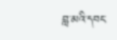བླ་མའི་དབང་